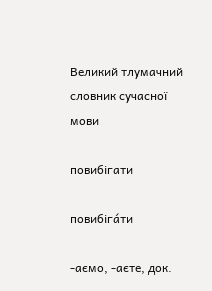Великий тлумачний словник сучасної мови

повибігати

повибіга́ти

-аємо, -аєте, док.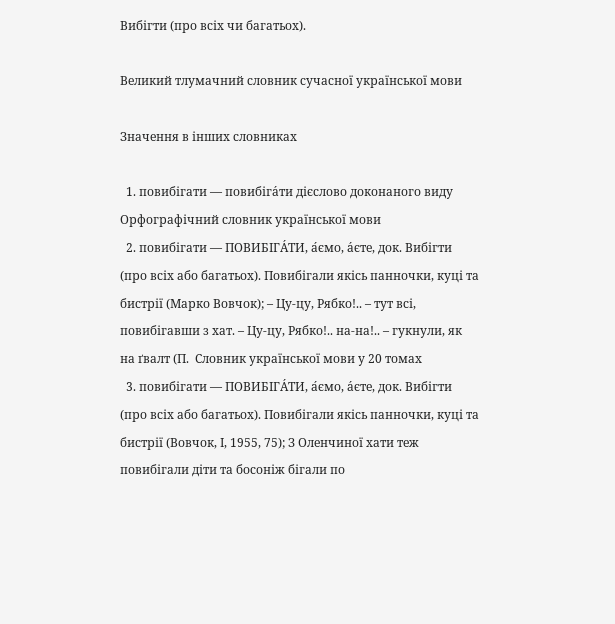Вибігти (про всіх чи багатьох).

Великий тлумачний словник сучасної української мови

Значення в інших словниках

  1. повибігати — повибіга́ти дієслово доконаного виду  Орфографічний словник української мови
  2. повибігати — ПОВИБІГА́ТИ, а́ємо, а́єте, док. Вибігти (про всіх або багатьох). Повибігали якісь панночки, куці та бистрії (Марко Вовчок); – Цу-цу, Рябко!.. – тут всі, повибігавши з хат. – Цу-цу, Рябко!.. на-на!.. – гукнули, як на ґвалт (П.  Словник української мови у 20 томах
  3. повибігати — ПОВИБІГА́ТИ, а́ємо, а́єте, док. Вибігти (про всіх або багатьох). Повибігали якісь панночки, куці та бистрії (Вовчок, І, 1955, 75); З Оленчиної хати теж повибігали діти та босоніж бігали по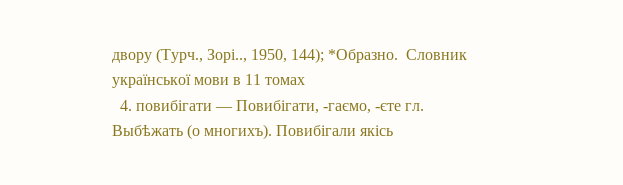двору (Турч., Зорі.., 1950, 144); *Образно.  Словник української мови в 11 томах
  4. повибігати — Повибігати, -гаємо, -єте гл. Выбѣжать (о многихъ). Повибігали якісь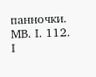панночки. МВ. І. 112. І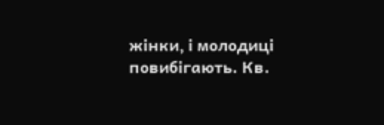жінки, і молодиці повибігають. Кв.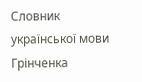Словник української мови Грінченка